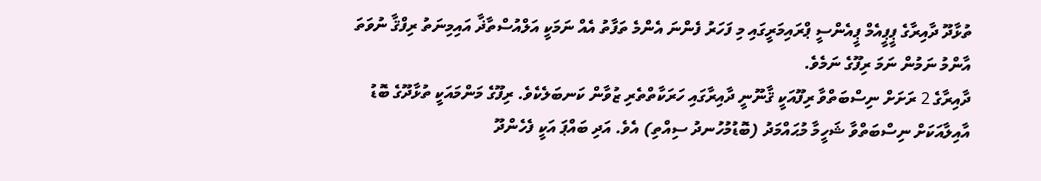ތުޅާދޫ ދާއިރާގެ ޕީޕީއެމް ޕީއެންސީ ޕްރައިމަރީގައި މި ފަހަރު ފެންނަ އެންމެ ތަފާތު އެއް ނަމަކީ އަލްއުސްތާޛާ އައިމިނަތު ރިފްޤާ ނުވަތަ އާންމު ނަމުން ނަމަ ރިފޫގެ ނަމެވެ.
ދާއިރާގެ 2 ރަށަށް ނިސްބަތްވާ ރިފޫއަކީ ޤާނޫނީ ދާއިރާގައި ހަރަކާތްތެރި ޒުވާން ކަނބަލެކެވެ. ރިފޫގެ މަންމައަކީ ތުޅާދޫގެ ބޮޑު އާއިލާއަކަށް ނިސްބަތްވާ ޝަހީމާ މުޙައްމަދު (ބޮޑުމުހުނދު ސިއްތި) އެވެ. އަދި ބައްޕަ އަކީ ފެހެންދޫ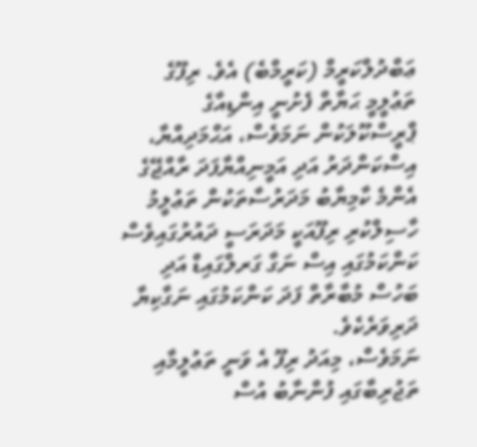ޢަބްދުލްކަރީމް (ކަރީމްބެ) އެވެ. ރިފޫގެ ތަޢުލީމީ ޙަޔާތް ފެށުނީ އިންޑިއާގެ ޕްރީސްކޫލަކުން ނަމަވެސް، އަޙްމަދިއްޔާ، އިސްކަންދަރު އަދި އަމީނިއްޔާފަދަ ރާއްޖޭގެ އެންމެ ކާމިޔާބު މަދަރުސާތަކުން ތަޢުލީމު ހާސިލްކުރި ރިފޫއަކީ މަދަރަސީ ދައުރުގައިވެސް ކަންކަމުގައި އިސް ނަގާ ގަރލްގައިޑް އަދި ބަހުސް މުބާރާތް ފަދަ ކަންކަމުގައި ނަގާކިޔާ ދަރިވަރެކެވެ.
ނަމަވެސް، މިއަދު ރިފޫ އެ ވަނީ ތަޢުލީމާއި ތަޖުރިބާގައި ފުންނާބު އުސް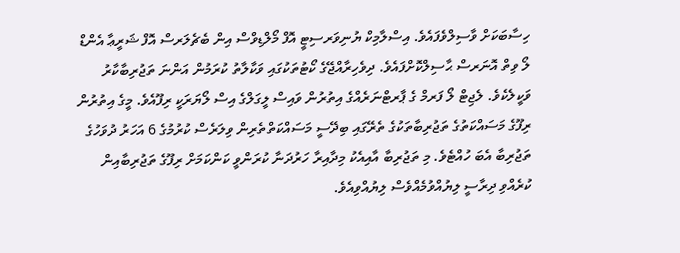ހިސާބަކަށް ވާސިލްވެފައެވެ. އިސްލާމިކް ޔުނިވަރސިޓީ އޮފް މޯލްޑިވްސް އިން ބެޗެލަރސް އޮފް ޝަރީޢާ އެންޑް ލޯ ވިތް އޮނަރސް ޙާސިލްކޮށްފައެވެ. ދިވެހިރާއްޖޭގެ ކޯޓުތަކުގައި ވަކާލާތު ކުރަމުން އަންނަ ތަޖުރިބާކާރު ވަކީލެކެވެ. ލެޖިޓް ލޯ ފަރމް ގެ ޕާރޓްނަރެއްގެ އިތުރުން ވައިސް ލީގަލްގެ އިސް ލޯޔަރަކީ ރިފޫއެވެ. މީގެ އިތުރުން ރިފޫގެ މަސައްކަތުގެ ތަޖުރިބާތަކުގެ ތެރޭގައި ބިދޭސީ މަސައްކަތްތެރިން ވިލަރެސް ކުރުމުގެ 6 އަހަރު ދުވަހުގެ ތަޖުރިބާ އެބަ ހުއްޓެވެ. މި ތަޖުރިބާ އާއިއެކު މިދާއިރާ ހަރުދަނާ ކުރަންވީ ކަންކަމަށް ރިފޫގެ ތަޖުރިބާއިން ކުރެއްވި ދިރާސީ ލިޔުއްވުމެއްވެސް ލިޔުއްވިއެވެ.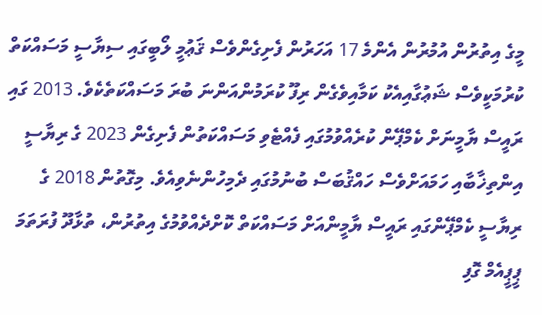މީގެ އިތުރުން އުމުރުން އެންމެ 17 އަހަރުން ފެށިގެންވެސް ޤަޢުމީ ލޯބީގައި ސިޔާސީ މަސައްކަތް ކުރުމަކީވެސް ޝަޢުގާއިއެކު ކަމާއިވެގެން ރިފޫ ކުރަމުންއަންނަ ބުރަ މަސައްކަތެކެވެ. 2013 ގައި ރައީސް ޔާމީނަށް ކެމްޕޭން ކުރެއްވުމުގައި ފެއްޓެވި މަސައްކަތުން ފެށިގެން 2023 ގެ ރިޔާސީ އިންތިޚާބާއި ހަމައަށްވެސް ހައްޤުބަސް ބުނުމުގައި ދެމިހުންނެވިއެވެ. މިގޮތުން 2018 ގެ ރިޔާސީ ކެމްޕޭންގައި ރައީސް ޔާމީންއަށް މަސައްކަތް ކޮށްދެއްވުމުގެ އިތުރުން، ތުޅާދޫ ފުރަތަމަ ޕީޕީއެމް ގޮފި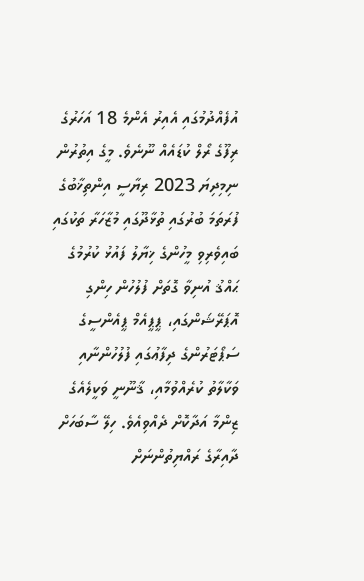އުފެއްދުމުގައި އެއިރު އެންމެ 18 އަހަރުގެ ރިފޫގެ ރޯލް ކުޑައެއް ނޫނެވެ. މީގެ އިތުރުން ނިމިދިޔަ 2023 ރިޔާސީ އިންތިޚާބުގެ ފުރަތަމަ ބުރުގައި ތުޅާދޫގައި މުޒާހަރާ ތަކުގައި ބައިވެރިވި މީހުންގެ ޚިޔާލު ފައުޅު ކުރުމުގެ ޙައްޤު އުނިވާ ގޮތަށް ފުލުހުން ހިންގި އޮޕަރޭޝަންގައި، ޕީޕީއެމް ޕީއެންސީގެ ސަޕޯޓަރުންގެ ދިފާޢުގައި ފުލުހުންނާއި ވަކާލާތު ކުރެއްވުމާއި، ޤާނޫނީ ވަކީލެއެގެ ޒިންމާ އަދާކޮށް ދެއްވިއެވެ. ހިލޭ ސާބަހަށް ދާއިރާގެ ރައްޔިތުންނަށް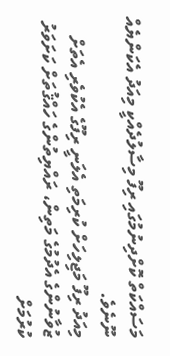މަސައްކަތް ކޮށްދިނުމުގައި ރިފޫ މިސާލުދެއްކީ މިއަދު އެކަންޔެއް ނޫނެވެ.
މިއަދު ރިފޫ މަޖިލިހަށް ކުރިމަތި އެލަނީ ރިފޫގެ އެކުވެރި އެތަށް ޒުވާނުންގެ އެދުމުގެ މަތިން، ރައްޔިތުންގެ ހައްޤުތަށް ކަށަވަރު ކުރުމަށް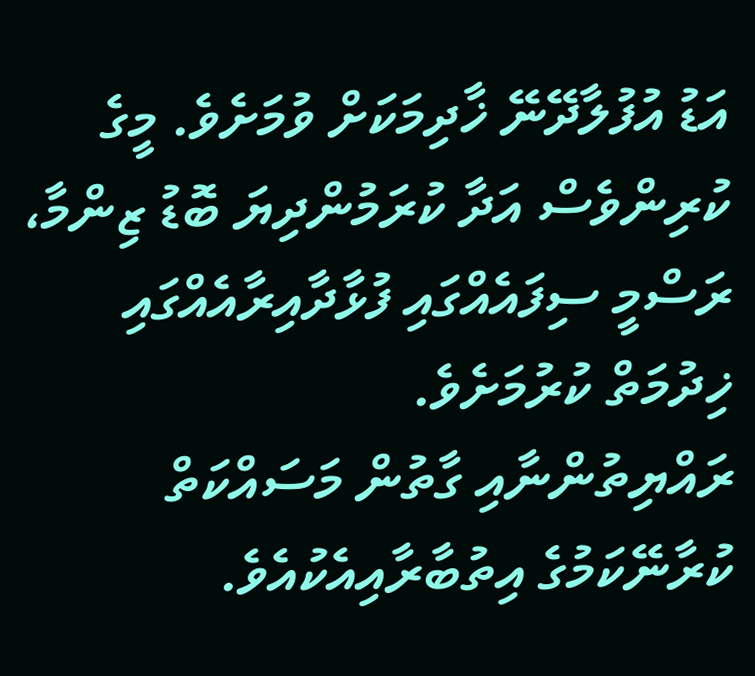އަޑު އުފުލާދޭނޭ ޚާދިމަކަށް ވުމަށެވެ. މީގެ ކުރިންވެސް އަދާ ކުރަމުންދިޔަ ބޮޑު ޒިންމާ، ރަސްމީ ސިފައެއްގައި ފުޅާދާއިރާއެއްގައި ޚިދުމަތް ކުރުމަށެވެ.
ރައްޔިތުންނާއި ގާތުން މަސައްކަތް ކުރާނޭކަމުގެ އިތުބާރާއިއެކުއެވެ.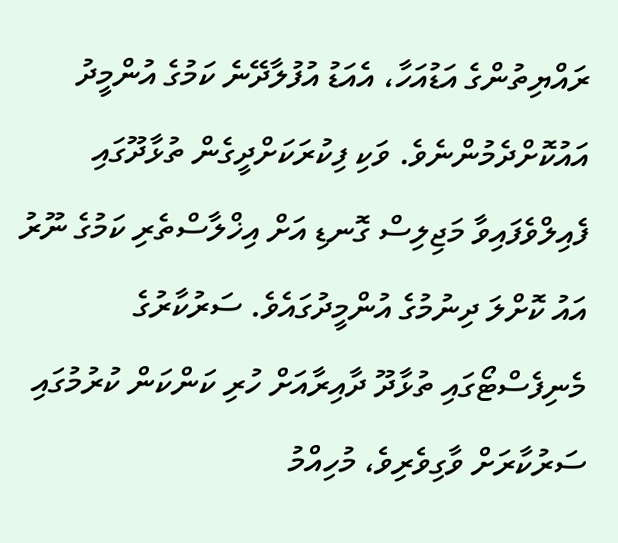ރައްޔިތުންގެ އަޑުއަހާ، އެއަޑު އުފުލާދޭނެ ކަމުގެ އުންމީދު އައުކޮށްދެމުންނެވެ. ވަކި ފިކުރަކަށްދީގެން ތުޅާދޫގައި ފެއިލްވެފައިވާ މަޖިލިސް ގޮނޑި އަށް އިޚްލާސްތެރި ކަމުގެ ނޫރު އައު ކޮށްލަ ދިނުމުގެ އުންމީދުގައެވެ. ސަރުކާރުގެ މެނިފެސްޓޯގައި ތުޅާދޫ ދާއިރާއަށް ހުރި ކަންކަން ކުރުމުގައި ސަރުކާރަށް ވާގިވެރިވެ، މުހިއްމު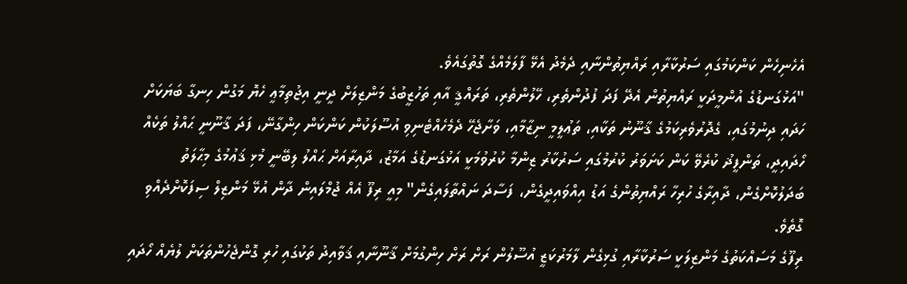އެހެނިހެން ކަންކަމުގައި ސަރުކާރާއި ރައްޔިތުންނާއި ދެމެދު އެޅޭ ފާލަމެއްގެ ގޮތުގައެވެ.
"އަޅުގަނޑުގެ އުންމީދަކީ ރައްޔިތުން އެދޭ ފަދަ ފުދުންތެރި، ހޭލުންތެރި، ތަރައްޤީ އާއި ތަހުޒީބުގެ މަންޒިލަށް ދީނީ އިޖުތިމާޢީ ހެޔޮ މަގުން ހިނގާ ބަޔަކަށް ހަދައި ދިނުމުގައި، ގެދޮރުވެރިކަމުގެ ޤާނޫނު ތަކާއި، ތަޢުލީމީ ނިޒާމާއި، ވަށާޖެހޭ ދެމެހެއްޓެނިވި އުސޫލަކުން ކަންކަން ހިންގާނޭ، ފަދަ ޤާނޫނީ ޙައްލު ތަކެއް ހޯދައިދީ، ތަންފީޛު ކުރެވޭ ކަން ކަށަވަރު ކުރުމުގައި ސަރުކާރު ޒިންމާ ކުރުވުމަކީ އަޅުގަނޑުގެ އަމާޒު، ދާއިރާއަށް ޙައްލު ލިބޭނީ މުޅި ޤަޢުމުގެ މިޙާލަތު ބަދަލުކޮށްގެން، ދާއިރާގެ ހުރިހާ ރައްޔިތުންގެ އަޑު އިއްވައިދީގެން، ފަސާދަ ނައްތާލައިގެން" މިއީ ރިފޫ އެއް ޖުމްލައިން ދާން އުޅޭ މަންޒިލް ސިފަކޮށްދެއްވި ގޮތެވެ.
ރިފޫގެ މަސައްކަތުގެ މަންޒިލަކީ ސަރުކާރާއި ގުޅިގެން ލާމަރުކަޒީ އުސޫލުން ރަށް ރަށް ހިންގުމަށް ޤާނޫނާއި ޤަވާއިދު ތަކުގައި ހުރި ގޮންޖެހުންތަކަށް ލުޔެއް ހޯދައި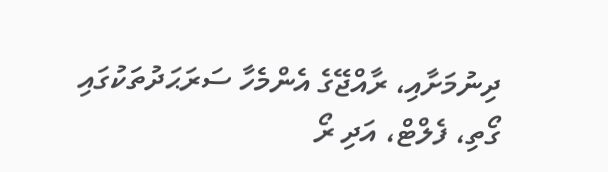ދިނުމަށާއި، ރާއްޖޭގެ އެންމެހާ ސަރަޙަދުތަކުގައި ގޯތި، ފެލްޓް، އަދި ރޯ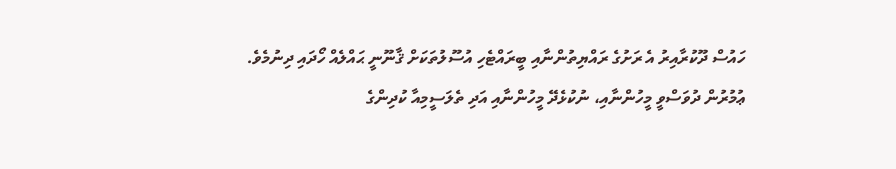ހައުސް ދޫކުރާއިރު އެ ރަށުގެ ރައްޔިތުންނާއި ބީރައްޓެހި އުސޫލުތަކަށް ޤާނޫނީ ޙައްލެއް ހޯދައި ދިނުމެވެ.
ޢުމުރުން ދުވަސްވީ މީހުންނާއި، ނުކުޅެދޭ މީހުންނާއި އަދި ތެލަސީމިއާ ކުދިންގެ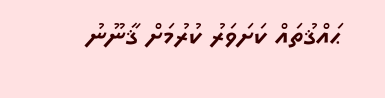ޙައްޤުތައް ކަށަވަރު ކުރުމަށް ޤާނޫނު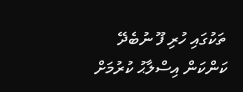ތަކުގައި ހުރި ފޫ ނުބެދޭ ކަންކަން އިސްލާޙު ކުރުމަށް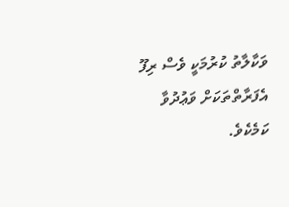ވަކާލާތު ކުރުމަކީ ވެސް ރިފޫ އެފަރާތްތަކަށް ވަޢުދުވާ ކަމެކެވެ.